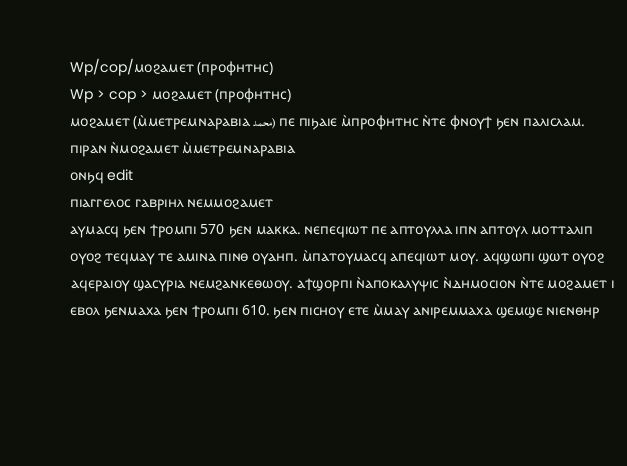Wp/cop/ⲙⲟϩⲁⲙⲉⲧ (ⲡⲣⲟⲫⲏⲧⲏⲥ)
Wp > cop > ⲙⲟϩⲁⲙⲉⲧ (ⲡⲣⲟⲫⲏⲧⲏⲥ)
ⲙⲟϩⲁⲙⲉⲧ (ⲙ̀ⲙⲉⲧⲣⲉⲙⲛⲁⲣⲁⲃⲓⲁ محمد) ⲡⲉ ⲡⲓϧⲁⲓⲉ ⲙ̀ⲡⲣⲟⲫⲏⲧⲏⲥ ⲛ̀ⲧⲉ ⲫⲛⲟⲩϯ ϧⲉⲛ ⲡⲁⲗⲓⲥⲗⲁⲙ.
ⲡⲓⲣⲁⲛ ⲛ̀ⲙⲟϩⲁⲙⲉⲧ ⲙ̀ⲙⲉⲧⲣⲉⲙⲛⲁⲣⲁⲃⲓⲁ
ⲟⲛϧϥ edit
ⲡⲓⲁⲅⲅⲉⲗⲟⲥ ⲅⲁⲃⲣⲓⲏⲗ ⲛⲉⲙⲙⲟϩⲁⲙⲉⲧ
ⲁⲩⲙⲁⲥϥ ϧⲉⲛ ϯⲣⲟⲙⲡⲓ 570 ϧⲉⲛ ⲙⲁⲕⲕⲁ. ⲛⲉⲡⲉϥⲓⲱⲧ ⲡⲉ ⲁⲡⲧⲟⲩⲗⲗⲁ ⲓⲡⲛ ⲁⲡⲧⲟⲩⲗ ⲙⲟⲧⲧⲁⲗⲓⲡ ⲟⲩⲟϩ ⲧⲉϥⲙⲁⲩ ⲧⲉ ⲁⲙⲓⲛⲁ ⲡⲓⲛⲑ ⲟⲩⲁⲏⲡ. ⲙ̀ⲡⲁⲧⲟⲩⲙⲁⲥϥ ⲁⲡⲉϥⲓⲱⲧ ⲙⲟⲩ. ⲁϥϣⲱⲡⲓ ϣⲱⲧ ⲟⲩⲟϩ ⲁϥⲉⲣⲁⲓⲟⲩ ϣⲁⲥⲩⲣⲓⲁ ⲛⲉⲙϩⲁⲛⲕⲉⲑⲱⲟⲩ. ⲁϯϣⲟⲣⲡⲓ ⲛ̀ⲁⲡⲟⲕⲁⲗⲩⲯⲓⲥ ⲛ̀ⲇⲏⲙⲟⲥⲓⲟⲛ ⲛ̀ⲧⲉ ⲙⲟϩⲁⲙⲉⲧ ⲓ ⲉⲃⲟⲗ ϧⲉⲛⲙⲁⲭⲁ ϧⲉⲛ ϯⲣⲟⲙⲡⲓ 610. ϧⲉⲛ ⲡⲓⲥⲏⲟⲩ ⲉⲧⲉ ⲙ̀ⲙⲁⲩ ⲁⲛⲓⲣⲉⲙⲙⲁⲭⲁ ϣⲉⲙϣⲉ ⲛⲓⲉⲛⲑⲏⲣ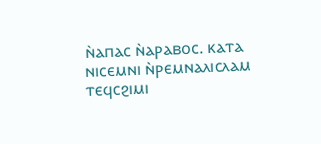ⲛ̀ⲁⲡⲁⲥ ⲛ̀ⲁⲣⲁⲃⲟⲥ. ⲕⲁⲧⲁ ⲛⲓⲥⲉⲙⲛⲓ ⲛ̀ⲣⲉⲙⲛⲁⲗⲓⲥⲗⲁⲙ ⲧⲉϥⲥϩⲓⲙⲓ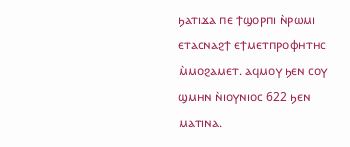ϧⲁⲧⲓϫⲁ ⲡⲉ ϯϣⲟⲣⲡⲓ ⲛ̀ⲣⲱⲙⲓ ⲉⲧⲁⲥⲛⲁϩϯ ⲉϯⲙⲉⲧⲡⲣⲟⲫⲏⲧⲏⲥ ⲙ̀ⲙⲟϩⲁⲙⲉⲧ. ⲁϥⲙⲟⲩ ϧⲉⲛ ⲥⲟⲩ ϣⲙⲏⲛ ⲛ̀ⲓⲟⲩⲛⲓⲟⲥ 622 ϧⲉⲛ ⲙⲁⲧⲓⲛⲁ.